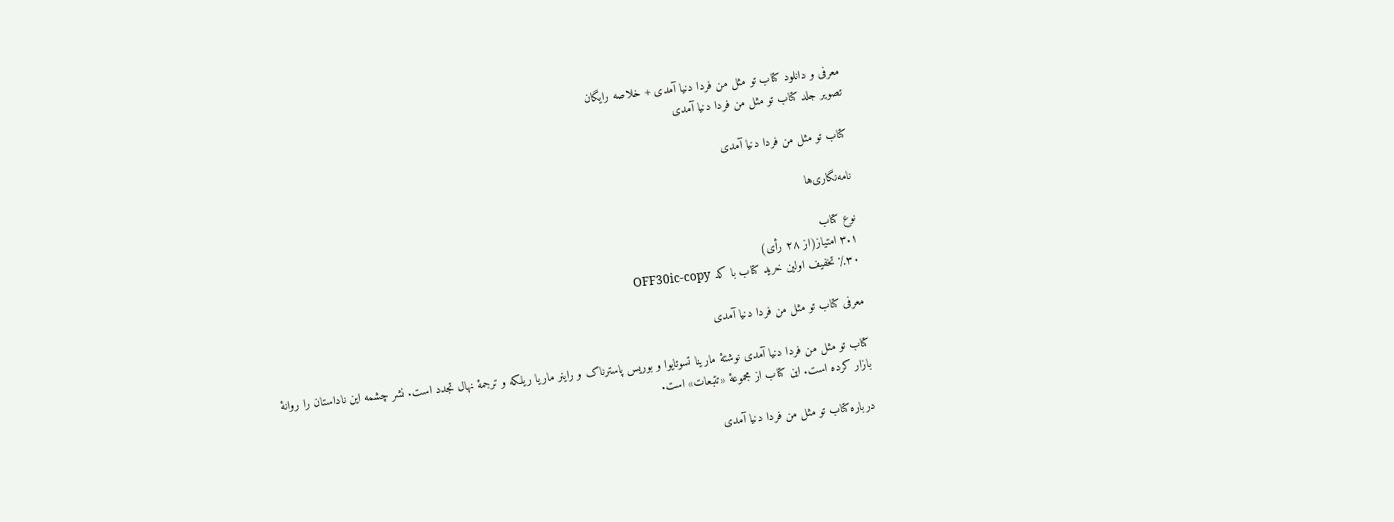معرفی و دانلود کتاب تو مثل من فردا دنیا آمدی + خلاصه رایگان
تصویر جلد کتاب تو مثل من فردا دنیا آمدی

کتاب تو مثل من فردا دنیا آمدی

نامه‌نگاری‌ها

نوع کتاب
۳.۱ امتیاز(از ۲۸ رأی)
٪۳۰ تخفیف اولین خرید کتاب با کد OFF30ic-copy

معرفی کتاب تو مثل من فردا دنیا آمدی

کتاب تو مثل من فردا دنیا آمدی نوشتهٔ مارینا تسوتایوا و بوریس پاسترناک و راینر ماریا ریلکه و ترجمهٔ نهال تجدد است. نشر چشمه این ناداستان را روانهٔ بازار کرده است. این کتاب از مجموعه‌ٔ «تتبعات» است.

درباره کتاب تو مثل من فردا دنیا آمدی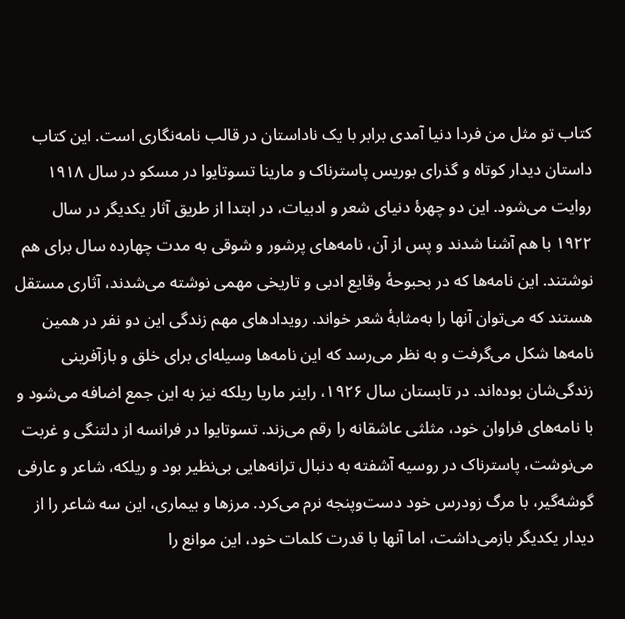کتاب تو مثل من فردا دنیا آمدی برابر با یک ناداستان در قالب نامه‌نگاری است. این کتاب داستان دیدار کوتاه و گذرای بوریس پاسترناک و مارینا تسوتایوا در مسکو در سال ۱۹۱۸ روایت می‌شود. این دو چهره‌ٔ دنیای شعر و ادبیات، در ابتدا از طریق آثار یکدیگر در سال ۱۹۲۲ با هم آشنا شدند و پس از آن، نامه‌های پرشور و شوقی به مدت چهارده سال برای هم نوشتند. این نامه‌ها که در بحبوحه‌ٔ وقایع ادبی و تاریخی مهمی نوشته می‌شدند، آثاری مستقل هستند که می‌توان آنها را به‌مثابهٔ شعر خواند. رویدادهای مهم زندگی این دو نفر در همین نامه‌ها شکل می‌گرفت و به نظر می‌رسد که این نامه‌ها وسیله‌ای برای خلق و بازآفرینی زندگی‌شان بوده‌اند. در تابستان سال ۱۹۲۶، راینر ماریا ریلکه نیز به این جمع اضافه می‌شود و با نامه‌های فراوان خود، مثلثی عاشقانه را رقم می‌زند. تسوتایوا در فرانسه از دلتنگی و غربت می‌نوشت، پاسترناک در روسیه آشفته به دنبال ترانه‌هایی بی‌نظیر بود و ریلکه، شاعر و عارفی گوشه‌گیر، با مرگ زودرس خود دست‌و‌پنجه نرم می‌کرد. مرزها و بیماری، این سه شاعر را از دیدار یکدیگر بازمی‌داشت، اما آنها با قدرت کلمات خود، این موانع را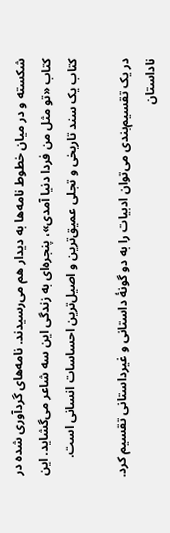شکسته و در میان خطوط نامه‌ها به دیدار هم می‌رسیدند. نامه‌های گردآوری شده در کتاب «تو مثل من فردا دنیا آمدی»، پنجره‌ای به زندگی این سه شاعر می‌گشاید. این کتاب یک سند تاریخی و تجلی عمیق‌ترین و اصیل‌ترین احساسات انسانی است.

در یک تقسیم‌بندی می‌توان ادبیات را به دو گونهٔ داستانی و غیرداستانی تقسیم کرد. ناداستان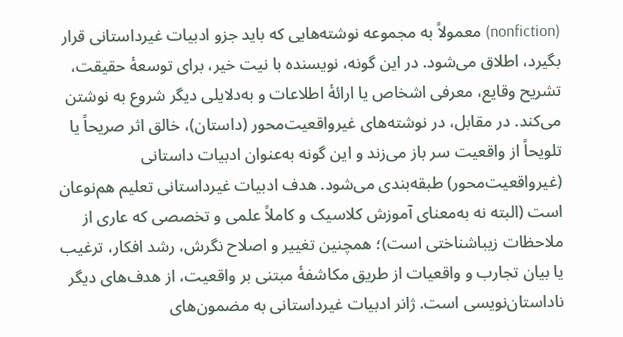(nonfiction) معمولاً به مجموعه نوشته‌هایی که باید جزو ادبیات غیرداستانی قرار بگیرد، اطلاق می‌شود. در این گونه، نویسنده با نیت خیر، برای توسعهٔ حقیقت، تشریح وقایع، معرفی اشخاص یا ارائهٔ اطلاعات و به‌دلایلی دیگر شروع به نوشتن می‌کند. در مقابل، در نوشته‌های غیرواقعیت‌محور (داستان)، خالق اثر صریحاً یا تلویحاً از واقعیت سر باز می‌زند و این گونه به‌عنوان ادبیات داستانی (غیرواقعیت‌محور) طبقه‌بندی می‌شود. هدف ادبیات غیرداستانی تعلیم هم‌نوعان است (البته نه به‌معنای آموزش کلاسیک و کاملاً علمی و تخصصی که عاری از ملاحظات زیباشناختی است)؛ همچنین تغییر و اصلاح نگرش، رشد افکار، ترغیب یا بیان تجارب و واقعیات از طریق مکاشفهٔ مبتنی بر واقعیت، از هدف‌های دیگر ناداستان‌نویسی است. ژانر ادبیات غیرداستانی به مضمون‌های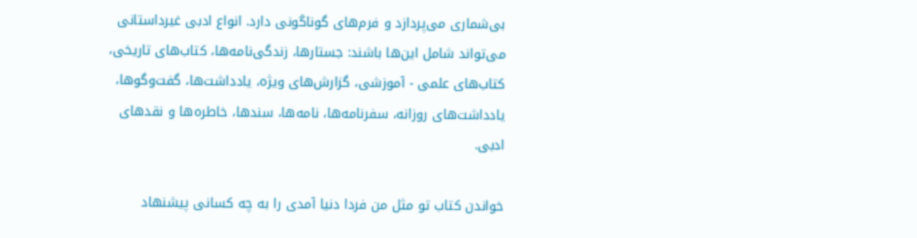بی‌شماری می‌پردازد و فرم‌های گوناگونی دارد. انواع ادبی غیرداستانی می‌تواند شامل این‌ها باشند: جستارها، زندگی‌نامه‌ها، کتاب‌های تاریخی، کتاب‌های علمی - آموزشی، گزارش‌های ویژه، یادداشت‌ها، گفت‌وگوها، یادداشت‌های روزانه، سفرنامه‌ها، نامه‌ها، سندها، خاطره‌ها و نقدهای ادبی.

خواندن کتاب تو مثل من فردا دنیا آمدی را به چه کسانی پیشنهاد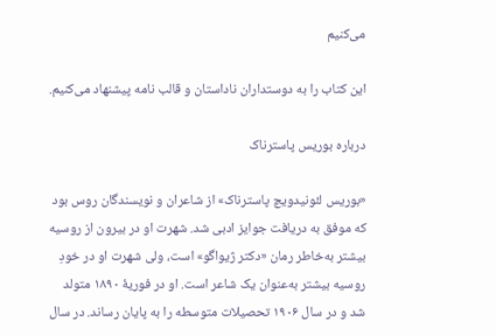می‌کنیم

این کتاب را به دوستداران ناداستان و قالب نامه پیشنهاد می‌کنیم.

درباره بوریس پاسترناک

«بوریس لئونیدویچ پاسترناک» از شاعران و نویسندگان روس بود که موفق به دریافت جوایز ادبی شد. شهرت او در بیرون از روسیه بیشتر به‌خاطر رمان «دکتر ژیواگو» است، ولی شهرت او در خودِ روسیه بیشتر به‌عنوان یک شاعر است. او در فوریهٔ ۱۸۹۰ متولد شد و در سال ۱۹۰۶ تحصیلات متوسطه را به پایان رساند. در سال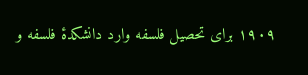۱۹۰۹ برای تحصیل فلسفه وارد دانشکدهٔ فلسفه و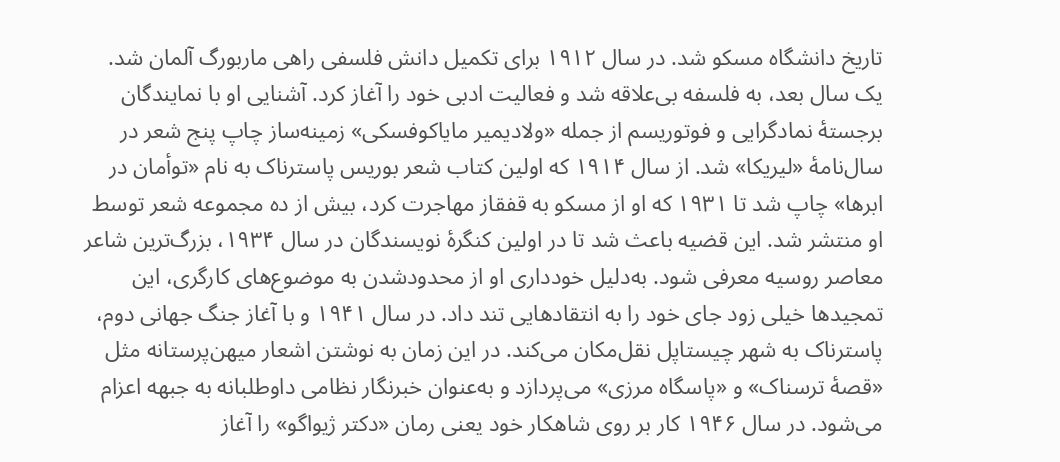تاریخ دانشگاه مسکو شد. در سال ۱۹۱۲ برای تکمیل دانش فلسفی راهی ماربورگ آلمان شد. یک سال بعد، به فلسفه بی‌علاقه شد و فعالیت ادبی خود را آغاز کرد. آشنایی او با نمایندگان برجستهٔ نمادگرایی و فوتوریسم از جمله «ولادیمیر مایاکوفسکی» زمینه‌ساز چاپ پنج شعر در سال‌نامهٔ «لیریکا» شد. از سال ۱۹۱۴ که اولین کتاب شعر بوریس پاسترناک به نام «توأمان در ابرها» چاپ شد تا ۱۹۳۱ که او از مسکو به قفقاز مهاجرت کرد، بیش از ده مجموعه شعر توسط او منتشر شد. این قضیه باعث شد تا در اولین کنگرهٔ نویسندگان در سال ۱۹۳۴، بزرگ‌ترین شاعر معاصر روسیه معرفی شود. به‌دلیل خودداری او از محدودشدن به موضوع‌های کارگری، این تمجیدها خیلی زود جای خود را به انتقادهایی تند داد. در سال ۱۹۴۱ و با آغاز جنگ جهانی دوم، پاسترناک به شهر چیستاپل نقل‌مکان می‌کند. در این زمان به نوشتن اشعار میهن‌پرستانه مثل «قصهٔ ترسناک» و «پاسگاه مرزی» می‌پردازد و به‌عنوان خبرنگار نظامی داوطلبانه به جبهه اعزام می‌شود. در سال ۱۹۴۶ کار بر روی شاهکار خود یعنی رمان «دکتر ژیواگو» را آغاز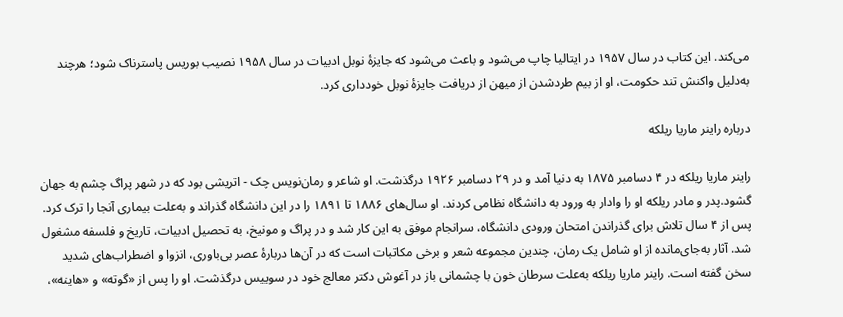می‌کند. این کتاب در سال ۱۹۵۷ در ایتالیا چاپ می‌شود و باعث می‌شود که جایزهٔ نوبل ادبیات در سال ۱۹۵۸ نصیب بوریس پاسترناک شود؛ هرچند به‌دلیل واکنش تند حکومت، او از بیم طردشدن از میهن از دریافت جایزهٔ نوبل خودداری کرد.

درباره راینر ماریا ریلکه

راینر ماریا ریلکه در ۴ دسامبر ۱۸۷۵ به دنیا آمد و در ۲۹ دسامبر ۱۹۲۶ درگذشت. او شاعر و رمان‌نویس چک - اتریشی بود که در شهر پراگ چشم به جهان گشود.پدر و مادر ریلکه او را وادار به ورود به دانشگاه نظامی کردند. او سال‌های ۱۸۸۶ تا ۱۸۹۱ را در این دانشگاه گذراند و به‌علت بیماری آنجا را ترک کرد. پس از ۴ سال تلاش برای گذراندن امتحان ورودی دانشگاه، سرانجام موفق به این کار شد و در پراگ و مونیخ، به تحصیل ادبیات، تاریخ و فلسفه مشغول شد. آثار به‌جای‌مانده از او شامل یک رمان، چندین مجموعه شعر و برخی مکاتبات است که در آن‌ها دربارهٔ عصر بی‌باوری، انزوا و اضطراب‌های شدید سخن گفته است. راینر ماریا ریلکه به‌علت سرطان خون با چشمانی باز در آغوش دکتر معالج خود در سوییس درگذشت. او را پس از «گوته» و «هاینه»،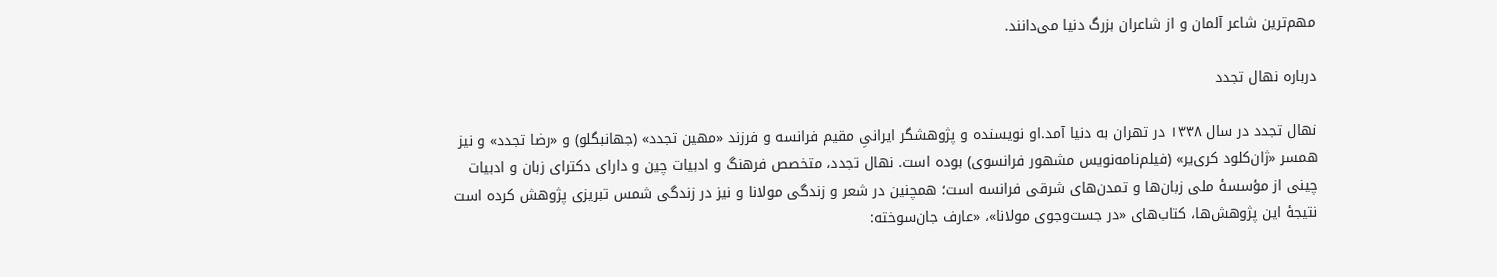مهم‌ترین شاعر آلمان و از شاعران بزرگ دنیا می‌دانند.

درباره نهال تجدد

نهال تجدد در سال ۱۳۳۸ در تهران به دنیا آمد.او نویسنده و پژوهشگر ایرانیِ مقیم فرانسه و فرزند «مهین تجدد» (جهانبگلو) و «رضا تجدد» و نیز همسر «ژان‌کلود کری‌یر» (فیلم‌نامه‌نویس مشهور فرانسوی) بوده است. نهال تجدد، متخصص فرهنگ و ادبیات چین و دارای دکترای زبان و ادبیات چینی از مؤسسۀ ملی زبان‌ها و تمدن‌های شرقی فرانسه است؛ همچنین در شعر و زندگی مولانا و نیز در زندگی شمس تبریزی پژوهش کرده است نتیجهٔ این پژوهش‌ها، کتاب‌های «در جست‌وجوی مولانا»، «عارف جان‌سوخته: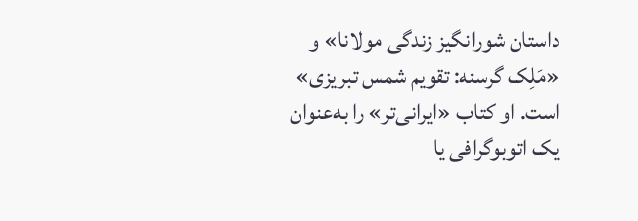داستان شورانگیز زندگی مولانا» و «مَلِک گرسنه: تقویم شمس تبریزی» است. او کتاب «ایرانی‌تر» را به‌عنوان یک اتوبوگرافی یا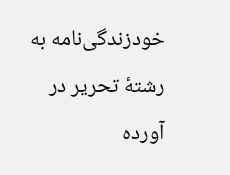خودزندگی‌نامه به رشتهٔ تحریر در آورده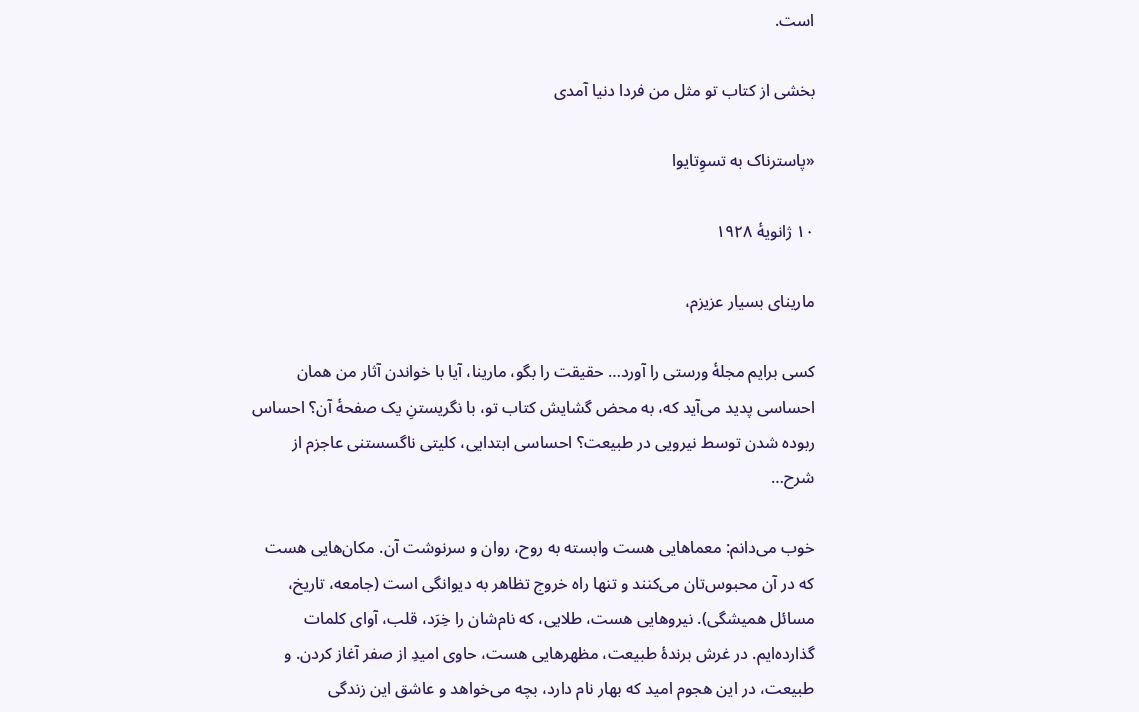است.

بخشی از کتاب تو مثل من فردا دنیا آمدی

«پاسترناک به تسوِتایوا

۱۰ ژانویهٔ ۱۹۲۸

مارینای بسیار عزیزم،

کسی برایم مجلهٔ ورستی را آورد… حقیقت را بگو، مارینا، آیا با خواندن آثار من همان احساسی پدید می‌آید که، به محض گشایش کتاب تو، با نگریستنِ یک صفحهٔ آن؟ احساس ربوده شدن توسط نیرویی در طبیعت؟ احساسی ابتدایی، کلیتی ناگسستنی عاجزم از شرح…

خوب می‌دانم: معماهایی هست وابسته به روح، روان و سرنوشت آن. مکان‌هایی هست که در آن محبوس‌تان می‌کنند و تنها راه خروج تظاهر به دیوانگی است (جامعه، تاریخ، مسائل همیشگی). نیروهایی هست، طلایی، که نام‌شان را خِرَد، قلب، آوای کلمات گذارده‌ایم. در غرش برندهٔ طبیعت، مظهرهایی هست، حاوی امیدِ از صفر آغاز کردن. و طبیعت، در این هجوم امید که بهار نام دارد، بچه می‌خواهد و عاشق این زندگی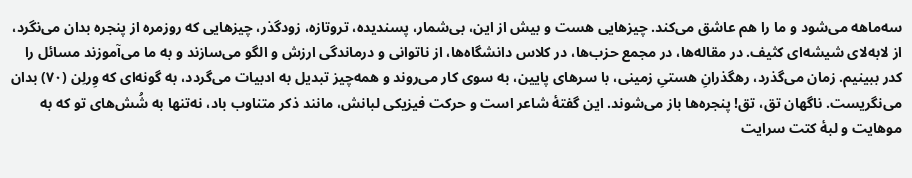سه‌ماهه می‌شود و ما را هم عاشق می‌کند. چیزهایی هست و بیش از این، بی‌شمار، پسندیده، تروتازه، زودگذر، چیزهایی که روزمره از پنجره بدان می‌نگرد، از لابه‌لای شیشه‌ای کثیف. در مقاله‌ها، در مجمع حزب‌ها، در کلاس دانشگاه‌ها، از ناتوانی و درماندگی ارزش و الگو می‌سازند و به ما می‌آموزند مسائل را کدر ببینیم. زمان می‌گذرد، رهگذرانِ هستیِ زمینی، با سرهای پایین، به سوی کار می‌روند و همه‌چیز تبدیل به ادبیات می‌گردد، به گونه‌ای که وِرلِن (۷۰) بدان می‌نگریست. ناگهان تق، تق! پنجره‌ها باز می‌شوند. این گفتهٔ شاعر است و حرکت فیزیکی لبانش، مانند ذکر متناوب باد، نه‌تنها به شُش‌های تو که به موهایت و لبهٔ کتت سرایت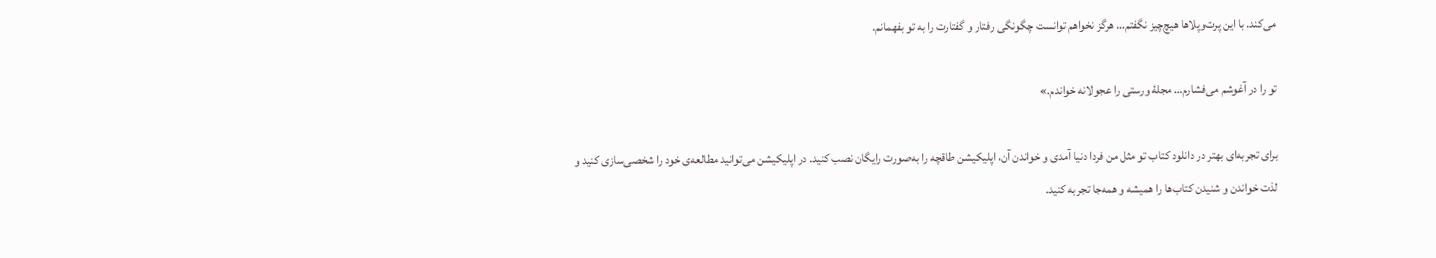می‌کند. با این پرت‌وپلاها هیچ‌چیز نگفتم… هرگز نخواهم توانست چگونگی رفتار و گفتارت را به تو بفهمانم.

تو را در آغوشم می‌فشارم… مجلهٔ ورستی را عجولانه خواندم.»

برای تجربه‌ای بهتر در دانلود کتاب تو مثل من فردا دنیا آمدی و خواندن آن، اپلیکیشن طاقچه را به‌صورت رایگان نصب کنید. در اپلیکیشن می‌توانید مطالعه‌ی خود را شخصی‌سازی کنید و لذت خواندن و شنیدن کتاب‌ها را همیشه و همه‌جا تجربه کنید.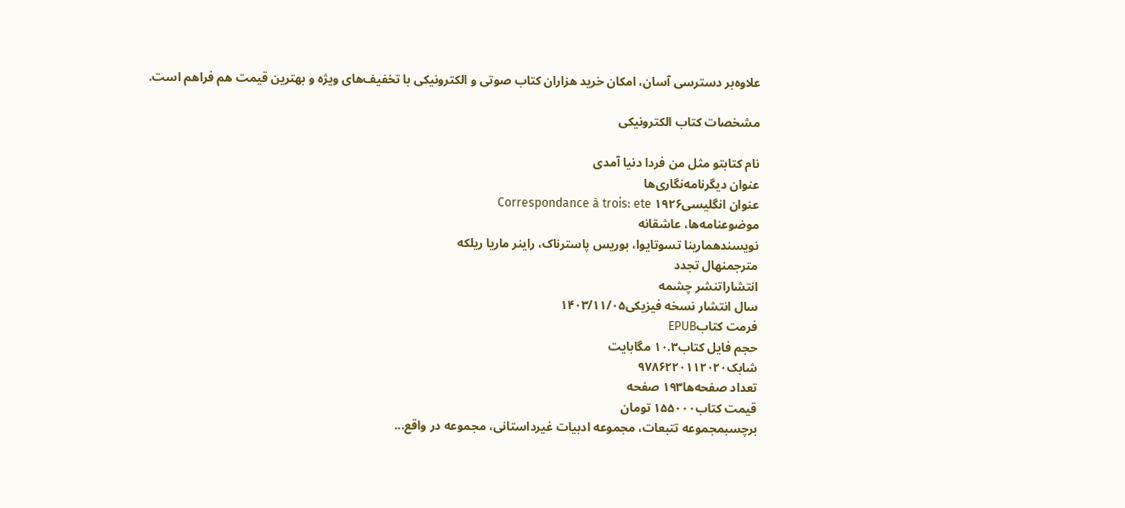علاوه‌بر دسترسی آسان، امکان خرید هزاران کتاب صوتی و الکترونیکی با تخفیف‌های ویژه و بهترین قیمت هم فراهم است.

مشخصات کتاب الکترونیکی

نام کتابتو مثل من فردا دنیا آمدی
عنوان دیگرنامه‌نگاری‌ها
عنوان انگلیسیCorrespondance à trois: ete ۱۹۲۶
موضوعنامه‌ها، عاشقانه
نویسندهمارینا تسوتایوا، بوریس پاسترناک، راینر ماریا ریلکه
مترجمنهال تجدد
انتشاراتنشر چشمه
سال انتشار نسخه فیزیکی۱۴۰۳/۱۱/۰۵
فرمت کتابEPUB
حجم فایل کتاب۱۰.۳ مگابایت
شابک۹۷۸۶۲۲۰۱۱۲۰۲۰
تعداد صفحه‌ها۱۹۳ صفحه
قیمت کتاب۱۵۵۰۰۰ تومان
برچسبمجموعه تتبعات، مجموعه ادبیات غیرداستانی، مجموعه در واقع...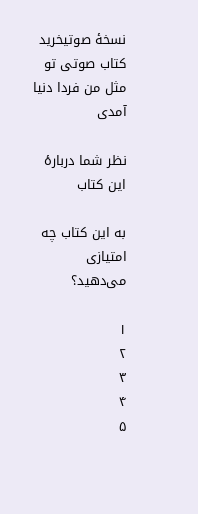نسخۀ صوتیخرید کتاب صوتی تو مثل من فردا دنیا آمدی

نظر شما دربارهٔ این کتاب

به این کتاب چه امتیازی می‌دهید؟

۱
۲
۳
۴
۵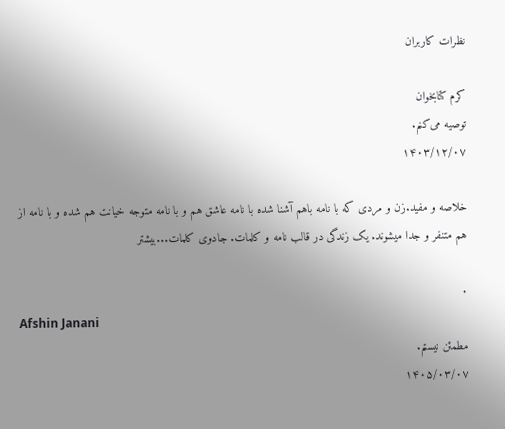نظرات کاربران

کرم کتابخوان
توصیه می‌کنم.
۱۴۰۳/۱۲/۰۷

خلاصه و مفید.زن و مردی که با نامه باهم آشنا شده با نامه عاشق هم و با نامه متوجه خیانت هم شده و با نامه از هم‌ متنفر و جدا میشوند. یک زندگی در قالب نامه و کلمات. جادوی کلمات...بیشتر

۰
Afshin Janani
مطمئن نیستم.
۱۴۰۵/۰۳/۰۷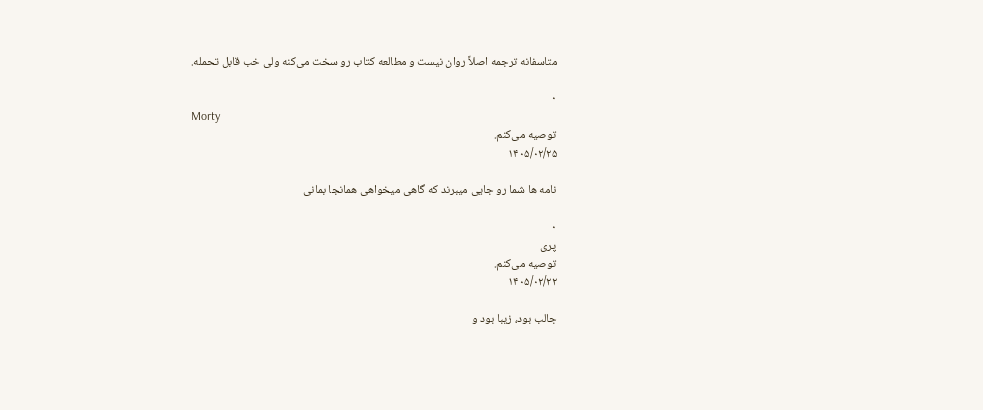متاسفانه ترجمه اصلاً روان نیست و مطالعه کتاب رو سخت می‌کنه ولی خب قابل تحمله.

۰
Morty
توصیه می‌کنم.
۱۴۰۵/۰۲/۲۵

نامه ها شما رو جایی میبرند که گاهی میخواهی همانجا بمانی

۰
پری
توصیه می‌کنم.
۱۴۰۵/۰۲/۲۲

جالب بود، زیبا بود و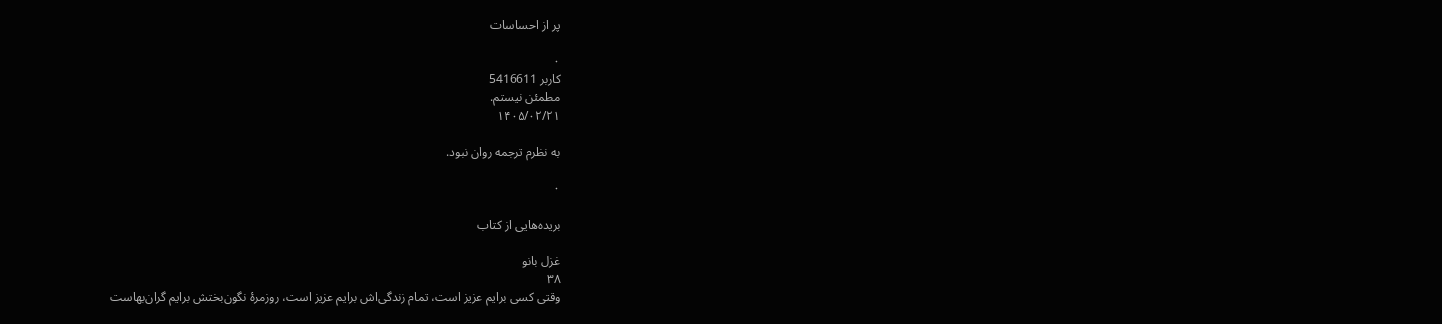پر از احساسات

۰
کاربر 5416611
مطمئن نیستم.
۱۴۰۵/۰۲/۲۱

به نظرم ترجمه روان نبود.

۰

بریده‌هایی از کتاب

غزل بانو
۳۸
وقتی کسی برایم عزیز است، تمام زندگی‌اش برایم عزیز است، روزمرهٔ نگون‌بختش برایم گران‌بهاست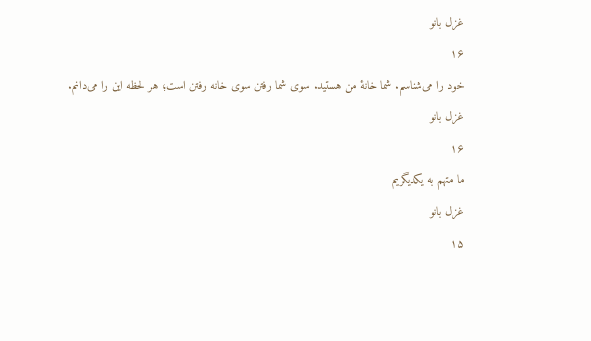غزل بانو
۱۶
خود را می‌شناسم. شما خانهٔ من هستید. سوی شما رفتن سوی خانه رفتن است؛ هر لحظه این را می‌دانم.
غزل بانو
۱۶
ما متهم به یکدیگریم
غزل بانو
۱۵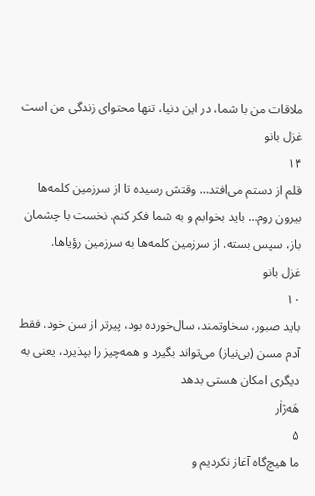ملاقات من با شما، در این دنیا، تنها محتوای زندگی من است
غزل بانو
۱۴
قلم از دستم می‌افتد… وقتش رسیده تا از سرزمین کلمه‌ها بیرون روم… باید بخوابم و به شما فکر کنم. نخست با چشمان باز، سپس بسته. از سرزمین کلمه‌ها به سرزمین رؤیاها.
غزل بانو
۱۰
باید صبور، سخاوتمند، سال‌خورده بود، پیرتر از سن خود. فقط آدم مسن (بی‌نیاز) می‌تواند بگیرد و همه‌چیز را بپذیرد، یعنی به دیگری امکان هستی بدهد
هَه‌ژاٰر
۵
ما هیچ‌گاه آغاز نکردیم و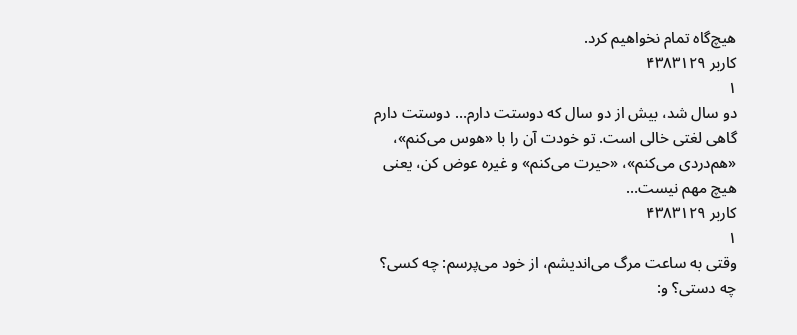هیچ‌گاه تمام نخواهیم کرد.
کاربر ۴۳۸۳۱۲۹
۱
دو سال شد، بیش از دو سال که دوستت دارم… دوستت دارم گاهی لغتی خالی است. تو خودت آن را با «هوس می‌کنم»، «هم‌دردی می‌کنم»، «حیرت می‌کنم» و غیره عوض کن، یعنی هیچ مهم نیست…
کاربر ۴۳۸۳۱۲۹
۱
وقتی به ساعت مرگ می‌اندیشم، از خود می‌پرسم: چه کسی؟ چه دستی؟ و: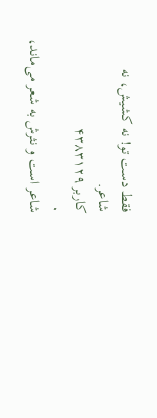فقط دست تو! نه کشیش، نه شاعر.
کاربر ۴۳۸۳۱۲۹
۰
شاعر است و نثرش به شعر می‌ماند،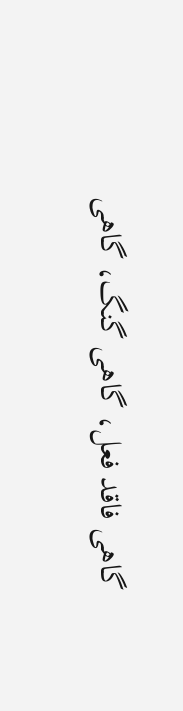گاهی فاقد فعل، گاهی گنگ، گاهی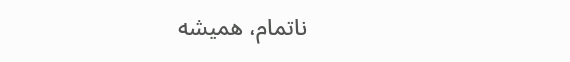ناتمام، همیشه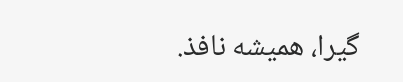گیرا، همیشه نافذ.